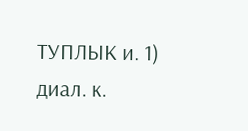ТУПЛЫК и. 1) диал. к.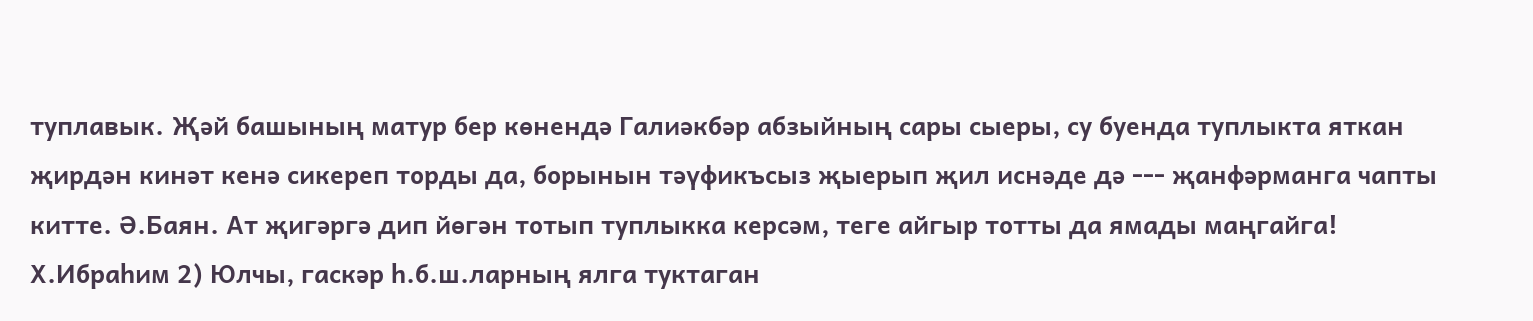туплавык. Җәй башының матур бер көнендә Галиәкбәр абзыйның сары сыеры, су буенда туплыкта яткан җирдән кинәт кенә сикереп торды да, борынын тәүфикъсыз җыерып җил иснәде дә --- җанфәрманга чапты китте. Ә.Баян. Ат җигәргә дип йөгән тотып туплыкка керсәм, теге айгыр тотты да ямады маңгайга! Х.Ибраһим 2) Юлчы, гаскәр һ.б.ш.ларның ялга туктаган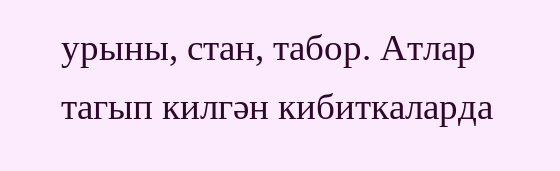урыны, стан, табор. Атлар тагып килгән кибиткаларда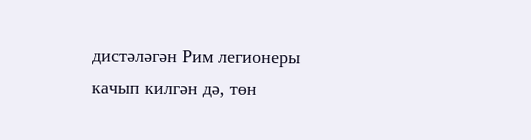дистәләгән Рим легионеры качып килгән дә, төн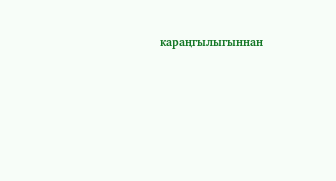караңгылыгыннан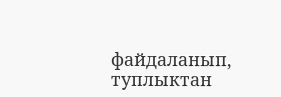файдаланып, туплыктан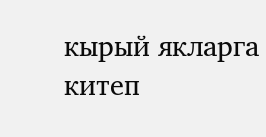кырый якларга китеп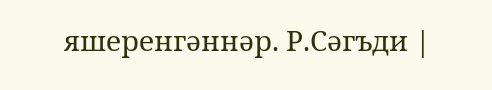яшеренгәннәр. Р.Сәгъди |